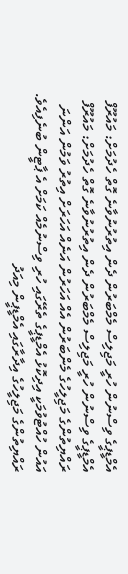އެމްޑީޕީގެ ވިސްނުން ހުރީ މަޖިލިސް މެމްބަރުން ދެން އިތުރުނުވާނެ ގޮތް ހެދުމަށް: މައުރޫފް
އެމްޑީޕީގެ ވިސްނުން ހުރީ މަޖިލިސް މެމްބަރުން ދެން އިތުރުނުވާނެ ގޮތް ހެދުމަށް: މައުރޫފް
ރައްޔިތުންގެ މަޖިލީހުގެ މެންބަރުން އެއް އަހަރުން އަނެއް އަހަރަށް އިތުރު ވަމުން އަންނަ އައުން ހުއްޓުވުމަކީ އިދިކޮޅު އެމްޑީޕީގެ ތެރޭގައި ހުރި ވިސްނުމެއް ކަމަށް އެ ޕާޓީން ބުނެފިއެވެ.
ރައްޔިތުންގެ މަޖިލީހުގެ އިދާރާގައި އެމްޑީޕީން މިއަދު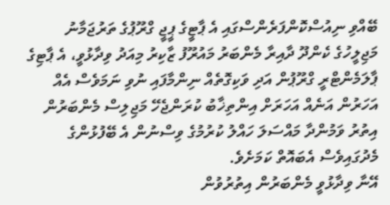ބޭއްވި ނިއުސްކޮންފަރެންސްގައި އެ ޕާޓީގެ ޕީޖީ ގްރޫޕުގެ ތަރުޖަމާނު މަޖިލީހުގެ ކެންދޫ ދާއިރާ މެންބަރު މައުރޫފު ޒާކިރު މިއަދު ވިދާޅުވީ، އެ ޕާޓިގެ ޕާލަމެންޓްރީ ގްރޫޕުން އަދި ވަކިގޮތެއް ނިންމާފައި ނުވި ނަމަވެސް އެއް އަހަރުން އަނެއް އަހަރަށް އިންތިޚާބު ކުރަންޖެހޭ މަޖިލިސް މެންބަރުން އިތުރު ވަމުންދާ މައްސަލަ ހައްލު ކުރުމުގެ ވިސްނުން އެ ބޭފުޅުންގެ މެދުގައިވެސް އެބައޮތް ކަމަށެވެ.
އޭނާ ވިދާޅުވީ މެންބަރުން އިތުރުވުން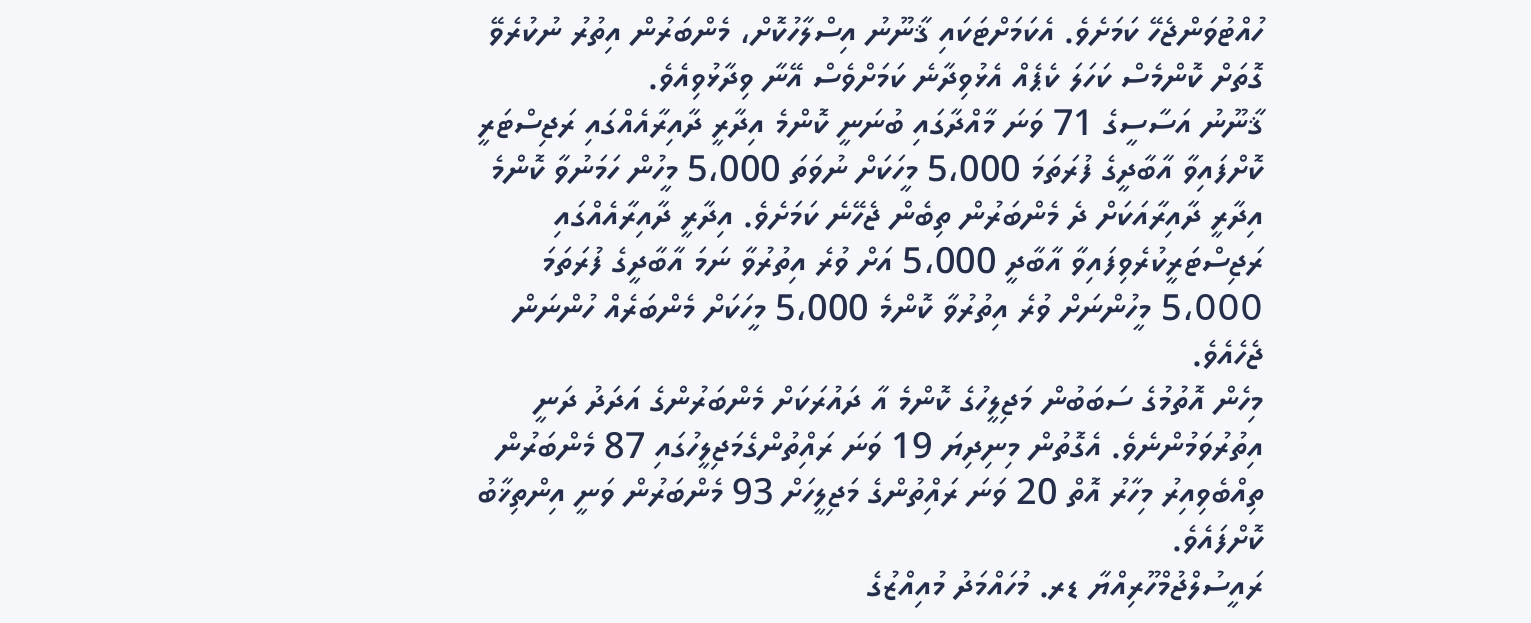ހުއްޓުވަންޖެހޭ ކަމަށެވެ. އެކަމަށްޓަކައި ޤާނޫނު އިސްލާހުކޮށް، މެންބަރުން އިތުރު ނުކުރެވޭ ގޮތަށް ކޮންމެސް ކަހަލަ ކެޕެއް އެޅުވިދާނެ ކަމަށްވެސް އޭނާ ވިދާޅުވިއެވެ.
ޤާނޫނު އަސާސީގެ 71 ވަނަ މާއްދާގައި ބުނަނީ ކޮންމެ އިދާރީ ދާއިރާއެއްގައި ރަޖިސްޓަރީ ކޮށްފައިވާ އާބާދީގެ ފުރަތަމަ 5،000 މީހަކަށް ނުވަތަ 5،000 މީހުން ހަމަނުވާ ކޮންމެ އިދާރީ ދާއިރާއަކަށް ދެ މެންބަރުން ތިބެން ޖެހޭނެ ކަމަށެވެ. އިދާރީ ދާއިރާއެއްގައި ރަޖިސްޓަރީކުރެވިފައިވާ އާބާދީ 5،000 އަށް ވުރެ އިތުރުވާ ނަމަ އާބާދީގެ ފުރަތަމަ 5،000 މީހުންނަށް ވުރެ އިތުރުވާ ކޮންމެ 5،000 މީހަކަށް މެންބަރެއް ހުންނަން ޖެހެއެވެ.
މިހެން އޮތުމުގެ ސަބަބުން މަޖިލީހުގެ ކޮންމެ އާ ދައުރަކަށް މެންބަރުންގެ އަދަދު ދަނީ އިތުރުވަމުންނެވެ. އެގޮތުން މިނިދިޔަ 19 ވަނަ ރައްިތުންގެމަޖިލީހުގައި 87 މެންބަރުން ތިއްބެވިއިރު މިހާރު އޮތް 20 ވަނަ ރައްިތުންގެ މަޖިލީހަށް 93 މެންބަރުން ވަނީ އިންތިޚާބު ކޮށްފައެވެ.
ރައީސުލްޖުމްހޫރިއްޔާ ޑރ. މުހައްމަދު މުއިއްޒުގެ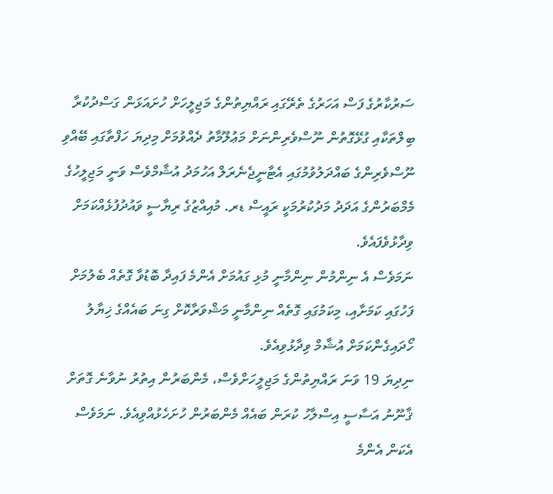ސަރުކާރުގެ ފަސް އަހަރުގެ ތެރޭގައި ރައްޔިތުންގެ މަޖިލީހަށް ހުށައަޅަން ގަސްދުކުރާ ބިލްތަކާއި ގުޅޭގޮތުން ނޫސްވެރިންނަށް މަޢުލޫމާތު ދެއްވުމަށް މިދިޔަ ހަފްތާގައި ބޭއްވި ނޫސްވެރިންގެ ބައްދަލުވުމުގައި އެޓާނީޖެނެރަލް އަހުމަދު އުޝާމްވެސް ވަނީ މަޖިލީހުގެ މެމްބަރުންގެ އަދަދު މަދުކުރުމަކީ ރައީސް ޑރ. މުއިއްޒުގެ ރިޔާސީ ވައުދުފުޅެއްކަމަށް ވިދާޅުވެފައެވެ.
ނަމަވެސް އެ ނިންމުން ނިންމާނީ މުޅި ގައުމަށް އެންމެ ފައިދާ ބޮޑުވާ ގޮތެއް ބެލުމަށް ފަހުގައި ކަމަށާއި، މިކަމުގައި ގޮތެއް ނިންމާނީ މަޝްވަރާކޮށް ގިނަ ބައެއްގެ ޚިޔާލު ހޯދައިގެންކަމަށް އުޝާމް ވިދާޅުވިއެވެ.
ނިދިޔަ 19 ވަނަ ރައްޔިތުންގެ މަޖިލީހަށްވެސް، މެންބަރުން އިތުރު ނުވާނެ ގޮތަށް ޤާނޫނު އަސާސީ އިސްލާހު ކުރަން ބައެއް މެންބަރުން ހުށަހެޅުއްވިއެވެ. ނަމަވެސް އެކަން އެންމެ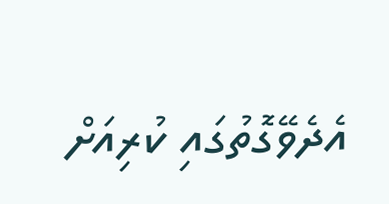އެދެވޭގޮތުގައި ކުރިއަށް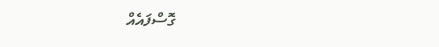ގޮސްފައެއް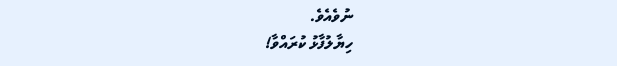ނުވެއެވެ.
ހިޔާލުފާޅު ކުރައްވާ!